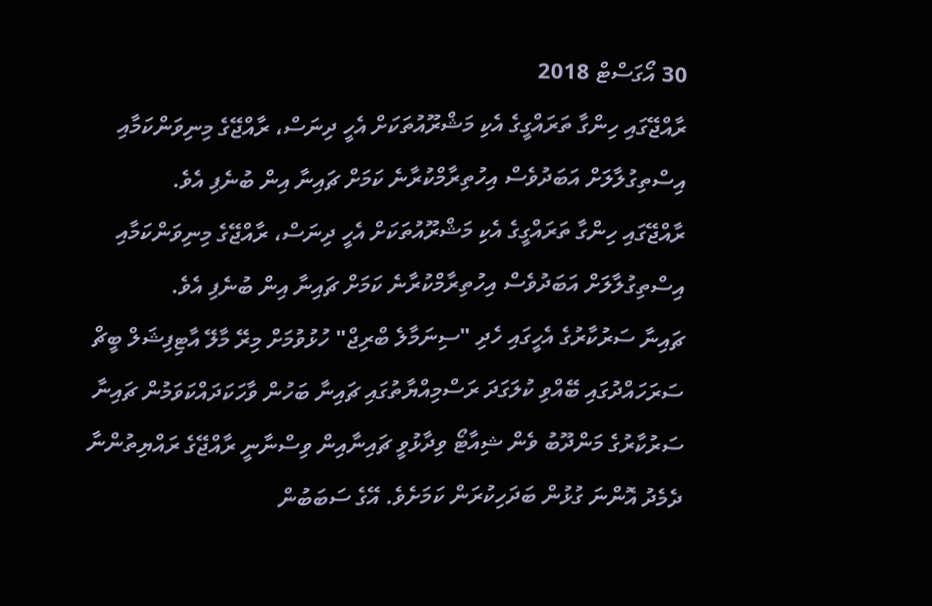30 އޯގަސްޓް 2018
ރާއްޖޭގައި ހިންގާ ތަރައްގީގެ އެކި މަޝްރޫއުތަކަށް އެހީ ދިނަސް، ރާއްޖޭގެ މިނިވަންކަމާއި އިސްތިގުލާލަށް އަބަދުވެސް އިހުތިރާމްކުރާނެ ކަމަށް ޗައިނާ އިން ބުނެފި އެވެ.
ރާއްޖޭގައި ހިންގާ ތަރައްގީގެ އެކި މަޝްރޫއުތަކަށް އެހީ ދިނަސް، ރާއްޖޭގެ މިނިވަންކަމާއި އިސްތިގުލާލަށް އަބަދުވެސް އިހުތިރާމްކުރާނެ ކަމަށް ޗައިނާ އިން ބުނެފި އެވެ.
ޗައިނާ ސަރުކާރުގެ އެހީގައި ހެދި "ސިނަމާލެ ބްރިޖް" ހުޅުވުމަށް މިރޭ މާލޭ އާޓިފިޝަލް ބީޗް ސަރަހައްދުގައި ބޭއްވި ކުލަގަދަ ރަސްމިއްޔާތުގައި ޗައިނާ ބަހުން ވާހަކަދައްކަވަމުން ޗައިނާ ސަރުކާރުގެ މަންދޫބު ވެން ޝިއާޓޯ ވިދާޅުވީ ޗައިނާއިން ވިސްނާނީ ރާއްޖޭގެ ރައްޔިތުންނާ ދެމެދު އޮންނަ ގުޅުން ބަދަހިކުރަން ކަމަށެވެ. އޭގެ ސަބަބުން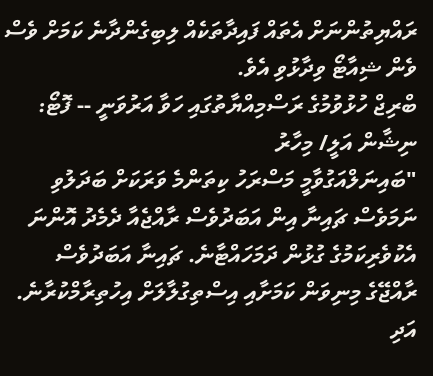ރައްޔިތުންނަށް އެތައް ފައިދާތަކެއް ލިބިގެންދާނެ ކަމަށް ވެސް ވެން ޝިއާޓޯ ވިދާޅުވި އެވެ.
ބްރިޖް ހުޅުވުމުގެ ރަސްމިއްޔާތުގައި ހަވާ އަރުވަނީ -- ފޮޓޯ: ނިޝާން އަލީ/ މިހާރު
"ބައިނަލްއަގުވާމީ މަސްރަހު ކިތަންމެ ވަރަކަށް ބަދަލުވި ނަމަވެސް ޗައިނާ އިން އަބަދުވެސް ރާއްޖެއާ ދެމެދު އޮންނަ އެކުވެރިކަމުގެ ގުޅުން ދަމަހައްޓާނެ. ޗައިނާ އަބަދުވެސް ރާއްޖޭގެ މިނިވަން ކަމަށާއި އިސްތިގުލާލަށް އިހުތިރާމްކުރާނެ. އަދި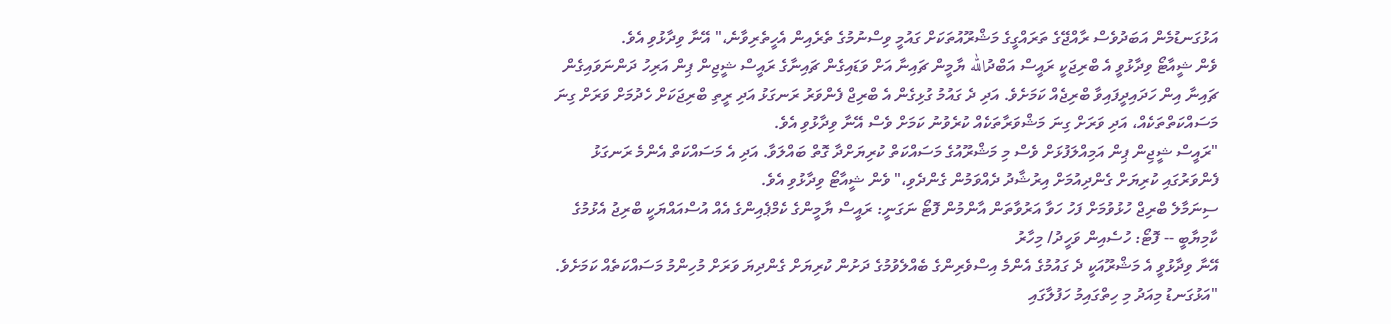އަޅުގަނޑުމެން އަބަދުވެސް ރާއްޖޭގެ ތަރައްގީގެ މަޝްރޫއުތަކަށް ގައުމީ ވިސްނުމުގެ ތެރެއިން އެހީތެރިވާނެ،" އޭނާ ވިދާޅުވި އެވެ.
ވެން ޝީއާޓޯ ވިދާޅުވީ އެ ބްރިޖަކީ ރައީސް އަބްދުالله ޔާމީން ޗައިނާ އަށް ވަޑައިގެން ޗައިނާގެ ރައީސް ޝީޖިން ޕިން އަރިހު ދަންނަވައިގެން ޗައިނާ އިން ހަދައިދީފައިވާ ބްރިޖެއް ކަމަށެވެ. އަދި ދެ ގައުމު ގުޅިގެން އެ ބްރިޖް ފެންވަރު ރަނގަޅު އަދި ރީތި ބްރިޖަކަށް ހެދުމަށް ވަރަށް ގިނަ މަސައްކަތްތަކެއް، އަދި ވަރަށް ގިނަ މަޝްވަރާތަކެއް ކުރެވުނު ކަމަށް ވެސް އޭނާ ވިދާޅުވި އެވެ.
"ރައީސް ޝީޖިން ޕިން އަމިއްލަފުޅަށް ވެސް މި މަޝްރޫއުގެ މަސައްކަތް ކުރިޔަށްދާ ގޮތް ބައްލަވާ. އަދި އެ މަސައްކަތް އެންމެ ރަނގަޅު ފެންވަރުގައި ކުރިޔަށް ގެންދިއުމަށް އިރުޝާދު ދެއްވަމުން ގެންދެވި،" ވެން ޝީއާޓޯ ވިދާޅުވި އެވެ.
ސިނަމާލެ ބްރިޖް ހުޅުވުމަށް ފަހު ހަވާ އަރުވާތަން އާންމުން ފޮޓޯ ނަގަނީ: ރައީސް ޔާމީންގެ ކެމްޕެއިންގެ އެއް އުސްއައްޔަކީ ބްރިޖު އެޅުމުގެ ކާމިޔާބީ -- ފޮޓޯ: ހުސެއިން ވަހީދު/ މިހާރު
އޭނާ ވިދާޅުވީ އެ މަޝްރޫއަކީ ދެ ގައުމުގެ އެންމެ އިސްވެރިންގެ ބެއްލެވުމުގެ ދަށުން ކުރިޔަށް ގެންދިޔަ ވަރަށް މުހިންމު މަސައްކަތެއް ކަމަށެވެ.
"އަޅުގަނޑު މިއަދު މި ހިތްގައިމު ހަފުލާގައި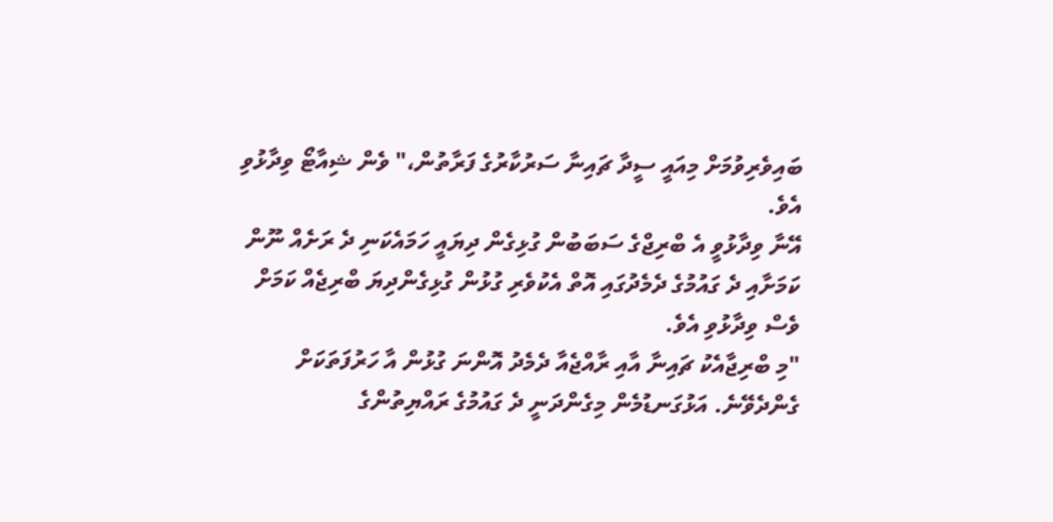ބައިވެރިވުމަށް މިއައީ ސީދާ ޗައިނާ ސަރުކާރުގެ ފަރާތުން،" ވެން ޝިއާޓޯ ވިދާޅުވި އެވެ.
އޭނާ ވިދާޅުވީ އެ ބްރިޖްގެ ސަބަބުން ގުޅިގެން ދިޔައީ ހަމައެކަނި ދެ ރަށެއް ނޫން ކަމަށާއި ދެ ގައުމުގެ ދެމެދުގައި އޮތް އެކުވެރި ގުޅުން ގުޅިގެންދިޔަ ބްރިޖެއް ކަމަށް ވެސް ވިދާޅުވި އެވެ.
"މި ބްރިޖާއެކު ޗައިނާ އާއި ރާއްޖެއާ ދެމެދު އޮންނަ ގުޅުން އާ ހަރުފަތަކަށް ގެންދެވޭނެ. އަޅުގަނޑުމެން މިގެންދަނީ ދެ ގައުމުގެ ރައްޔިތުންގެ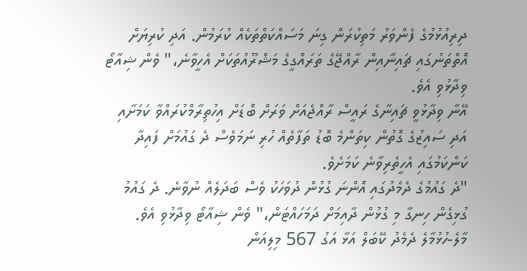ދިރިއުޅުމުގެ ފެންވަރު މަތިކުރަން ގިނަ މަސައްކަތްތަކެއް ކުރަމުން. އަދި ކުރިޔަށް އޮތްތަނުގައި ޗައިނާއިން ރާއްޖޭގެ ތަރައްގީގެ މަޝްރޫއުތަކަށް އެހީވާނެ،" ވެން ޝިއާޓޯ ވިދާޅުވި އެވެ.
އޭނާ ވިދާޅުވީ ޗައިނާގެ ރައީސް ރާއްޖެއަށް ވަރަށް ބޮޑަށް އިހުތިރާމްކުރައްވާ ކަމަށާއި އަދި ސައިޒުގެ ގޮތުން ކިތަންމެ ބޮޑު ތަފާތެއް ހުރި ނަމަވެސް ދެ ގައުމަށް ފައިދާ ކަންކަމުގައި އެހީތެރިވާނެ ކަމަށެވެ.
"ދެ ގައުމުގެ ދެމެދުގައި އޮންނަ ގުޅުން ދުވަހަކު ވެސް ބަދަލެއް ނުވާނެ. ދެ ގައުމު ގުޅިގެން ހިނގާ މި ގުޅުން ދާއިމަށް ދަމަހައްޓަން،" ވެން ޝިއާޓޯ ވިދާޅުވި އެވެ.
މާލެ-ހުޅުމާލެ ދެމެދު ކޭބަލް އަޅާ އަގު 567 މިލިއަން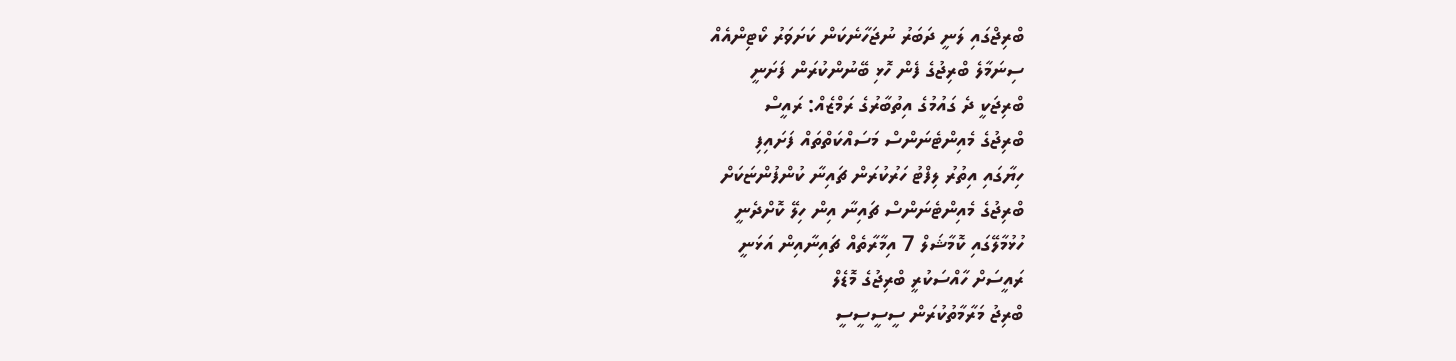ބްރިޖްގައި ލަނީ ދަބަރު ނުޖަހާނެކަން ކަށަވަރު ކޯޓިންއެއް
ސިނަމާލެ ބްރިޖުގެ ފެން ހޮޅި ބޭނުންކުރަން ފަށަނީ
ބްރިޖަކީ ދެ ގައުމުގެ އިތުބާރުގެ ރަމްޒެއް: ރައީސް
ބްރިޖުގެ މެއިންޓެނަންސް މަސައްކަތްތައް ފަށައިފި
ހިޔާގައި އިތުރު ލިފްޓު ހަރުކުރަން ޗައިނާ ކުންފުންޏަކަށް
ބްރިޖުގެ މެއިންޓެނަންސް ޗައިނާ އިން ހިލޭ ކޮށްދެނީ
ހުޅުމާލޭގައި ކޮމާޝަލް 7 އިމާރާތެއް ޗައިނާއިން އަޅަނީ
ރައީސަށް ހާއްސަކުރީ ބްރިޖުގެ މޮޑެލް
ބްރިޖު މަރާމާތުކުރަން ސީސީސީސީ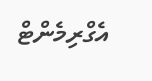އެގްރިމެންޓް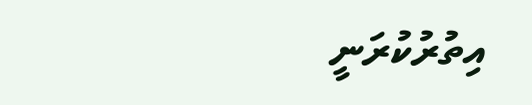އިތުރުކުރަނީ